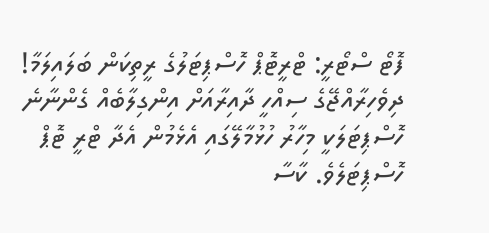ފޮޓޯ ސްޓޯރީ: ޓްރީޓޮޕް ހޮސްޕިޓަލުގެ ރީތިކަން ބަލައިލަމާ!
ދިވެހިރާއްޖޭގެ ސިއްހީ ދާއިރާއަށް އިންގިލާބެއް ގެންނާނެ ހޮސްޕިޓަލަކީ މިހާރު ހުޅުމާލޭގައި އެޅެމުން އެދާ ޓްރީ ޓޮޕް ހޮސްޕިޓަލެވެ. ކާސާ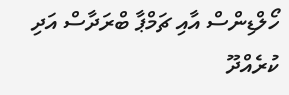ހޯލްޑިންސް އާއި ޗަމްޕާ ބްރަދާސް އަދި ކުރެއްދޫ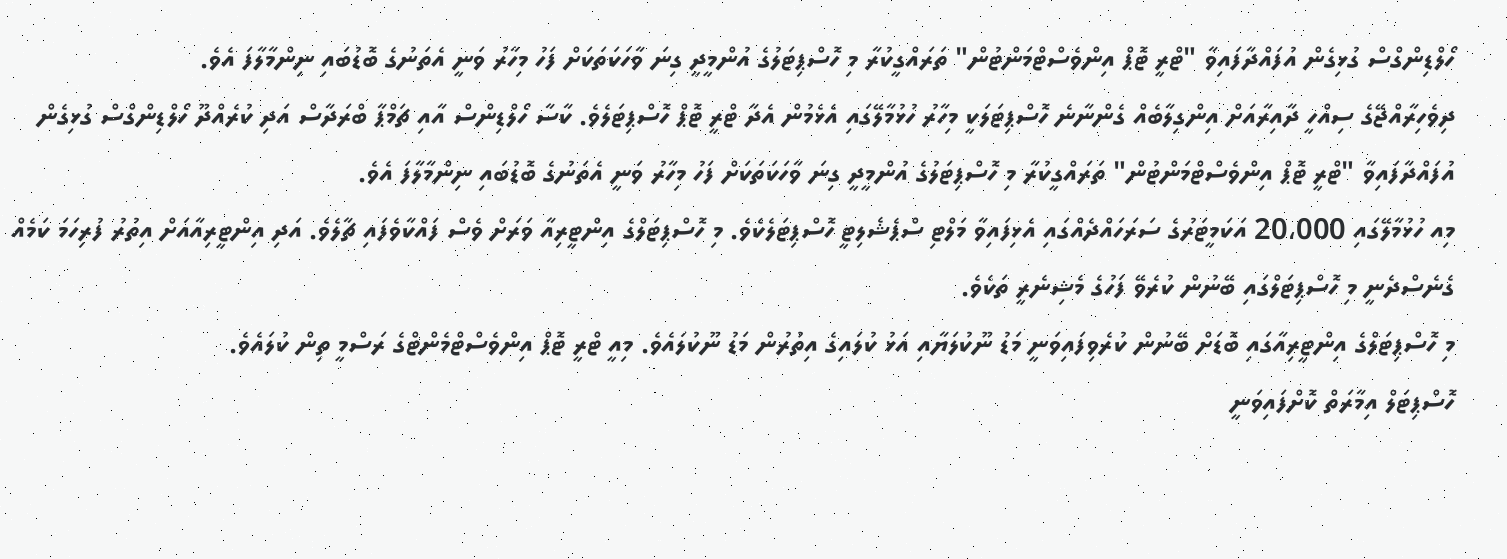ހޯލްޑިންގްސް ގުޅިގެން އުފައްދާފައިވާ "ޓްރީ ޓޮޕް އިންވެސްޓްމަންޓުން" ތަރައްގީކުރާ މި ހޮސްޕިޓަލުގެ އުންމީދީ ގިނަ ވާހަކަތަކަށް ފަހު މިހާރު ވަނީ އެތަނުގެ ބޮޑުބައި ނިންމާލާފަ އެވެ.
ދިވެހިރާއްޖޭގެ ސިއްހީ ދާއިރާއަށް އިންގިލާބެއް ގެންނާނެ ހޮސްޕިޓަލަކީ މިހާރު ހުޅުމާލޭގައި އެޅެމުން އެދާ ޓްރީ ޓޮޕް ހޮސްޕިޓަލެވެ. ކާސާ ހޯލްޑިންސް އާއި ޗަމްޕާ ބްރަދާސް އަދި ކުރެއްދޫ ހޯލްޑިންގްސް ގުޅިގެން އުފައްދާފައިވާ "ޓްރީ ޓޮޕް އިންވެސްޓްމަންޓުން" ތަރައްގީކުރާ މި ހޮސްޕިޓަލުގެ އުންމީދީ ގިނަ ވާހަކަތަކަށް ފަހު މިހާރު ވަނީ އެތަނުގެ ބޮޑުބައި ނިންމާލާފަ އެވެ.
މިއ ހުޅުމާލޭގައި 20،000 އަކަމީޓަރުގެ ސަރަހައްދެއްގައި އެޅިފައިވާ މަލްޓި ސްޕެޝެލިޓީ ހޮސްޕިޓަލެކެވެ. މި ހޮސްޕިޓަލްގެ އިންޓީރިއާ ވަރަށް ވެސް ފައްކާވެފައި ޗާލެވެ. އަދި އިންޓީރިއާއަށް އިތުރު ފުރިހަމަ ކަމެއް ގެނެސްދެނީ މި ހޮސްޕިޓަލްގައި ބޭނުން ކުރެވޭ ފަހުގެ މެޝިނެރީ ތަކެވެ.
މި ހޮސްޕިޓަލްގެ އިންޓީރިއާގައި ބޮޑަށް ބޭނުން ކުރެވިފައިވަނީ މަޑު ނޫކުލަޔާއި އަޅު ކުލައިގެ އިތުރުން މަޑު ނޫކުލައެވެ. މިއީ ޓްރީ ޓޮޕް އިންވެސްޓްމެންޓްގެ ރަސްމީ ތިން ކުލައެވެ.
ހޮސްޕިޓަލް އިމާރަތް ކޮށްފައިވަނީ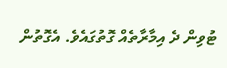ޓުވިން ދެ އިމާރާތެއް ގޮތުގައެވެ. އެގޮތުން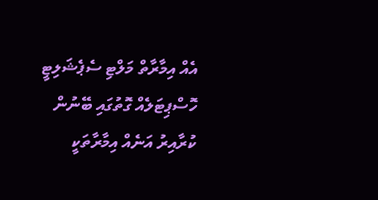އެއް އިމާރާތް މަލްޓި ސެޕެޝަލިޓީ ހޮސްޕިޓަލެއް ގޮތުގައި ބޭނުން ކުރާއިރު އަނެއް އިމާރާތަކީ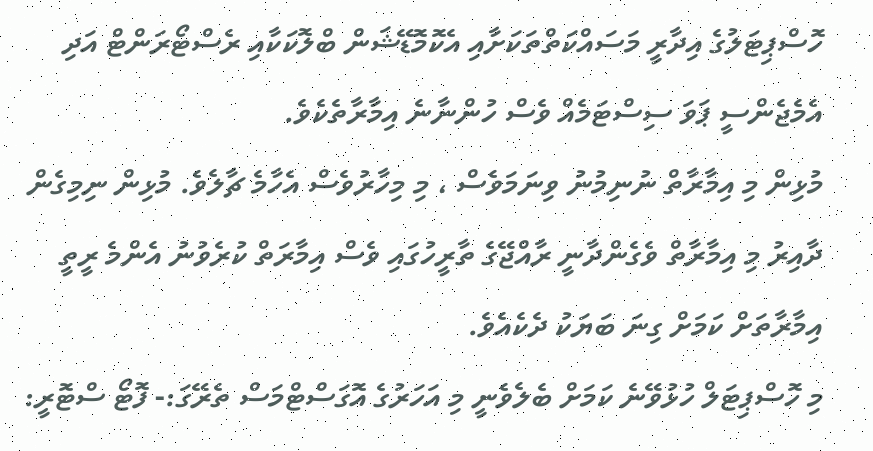ހޮސްޕިޓަލުގެ އިދާރީ މަސައްކަތްތަކަށާއި އެކޮމޮޑޭޝަން ބްލޮކަކާއި ރެސްޓޯރަންޓް އަދި އެމެޖެންސީ ޕަވަ ސިސްޓަމެއް ވެސް ހުންނާނެ އިމާރާތެކެވެ.
މުޅިން މި އިމާރާތް ނުނިމުނު ވިނަމަވެސް ، މި މިހާރުވެސް އެހާމެ ޗާލެވެ. މުޅިން ނިމިގެން ދާއިރު މި އިމާރާތް ވެގެންދާނީ ރާއްޖޭގެ ތާރީހުގައި ވެސް އިމާރަތް ކުރެވުނު އެންމެ ރީތީ އިމާރާތަށް ކަމަށް ގިނަ ބަޔަކު ދެކެއެވެ.
މި ހޮސްޕިޓަލް ހުޅުވޭނެ ކަމަށް ބެލެވެނީ މި އަހަރުގެ އޮގަސްޓްމަސް ތެރޭގަ:- ފޮޓޯ ސްޓޮރީ: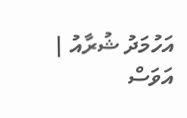އަހުމަދު ޝުރާއު | އަވަސް